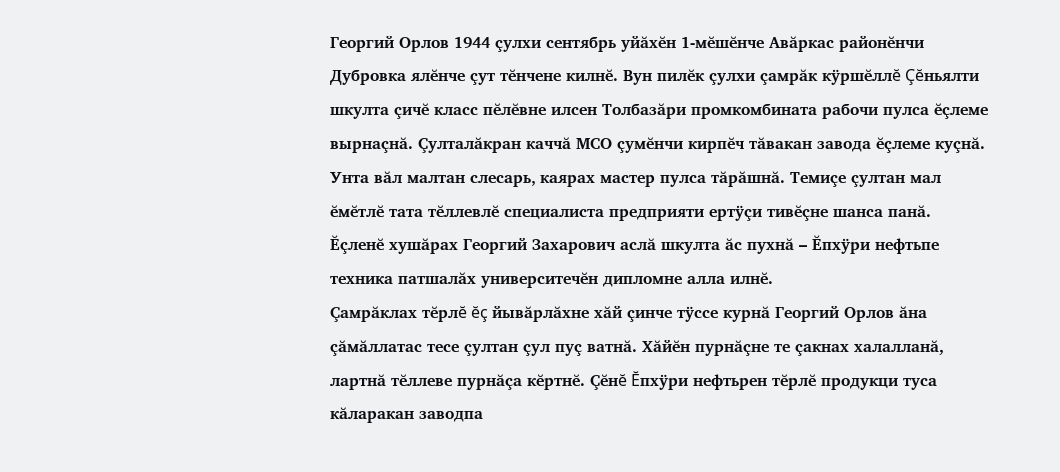Георгий Орлов 1944 çулхи сентябрь уйăхĕн 1-мĕшĕнче Авăркас районĕнчи Дубровка ялĕнче çут тĕнчене килнĕ. Вун пилĕк çулхи çамрăк кÿршĕллĕ Çĕньялти шкулта çичĕ класс пĕлĕвне илсен Толбазăри промкомбината рабочи пулса ĕçлеме вырнаçнă. Çулталăкран каччă МСО çумĕнчи кирпĕч тăвакан завода ĕçлеме куçнă. Унта вăл малтан слесарь‚ каярах мастер пулса тăрăшнă. Темиçе çултан мал ĕмĕтлĕ тата тĕллевлĕ специалиста предприяти ертÿçи тивĕçне шанса панă. Ĕçленĕ хушăрах Георгий Захарович аслă шкулта ăс пухнă – Ĕпхÿри нефтьпе техника патшалăх университечĕн дипломне алла илнĕ.
Çамрăклах тĕрлĕ ĕç йывăрлăхне хăй çинче тÿссе курнă Георгий Орлов ăна çăмăллатас тесе çултан çул пуç ватнă. Хăйĕн пурнăçне те çакнах халалланă, лартнă тĕллеве пурнăçа кĕртнĕ. Çĕнĕ Ĕпхÿри нефтьрен тĕрлĕ продукци туса кăларакан заводпа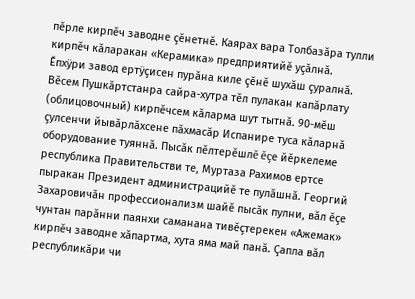пĕрле кирпĕч заводне çĕнетнĕ. Каярах вара Толбазăра тулли кирпĕч кăларакан «Керамика» предприятийĕ уçăлнă.
Ĕпхÿри завод ертÿçисен пурăна киле çĕнĕ шухăш çуралнă. Вĕсем Пушкăртстанра сайра-хутра тĕл пулакан капăрлату (облицовочный) кирпĕчсем кăларма шут тытнă. 90-мĕш çулсенчи йывăрлăхсене пăхмасăр Испанире туса кăларнă оборудование туяннă. Пысăк пĕлтерĕшлĕ ĕçе йĕркелеме республика Правительстви те, Муртаза Рахимов ертсе пыракан Президент администрацийĕ те пулăшнă. Георгий Захаровичăн профессионализм шайĕ пысăк пулни, вăл ĕçе чунтан парăнни паянхи саманана тивĕçтерекен «Ажемак» кирпĕч заводне хăпартма, хута яма май панă. Çапла вăл республикăри чи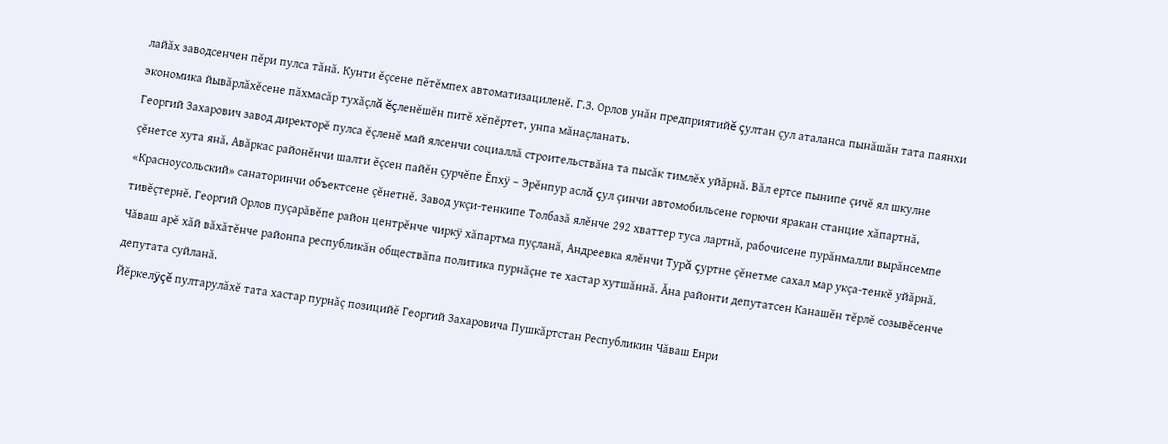лайăх заводсенчен пĕри пулса тăнă. Кунти ĕçсене пĕтĕмпех автоматизациленĕ. Г.З. Орлов унăн предприятийĕ çултан çул аталанса пынăшăн тата паянхи экономика йывăрлăхĕсене пăхмасăр тухăçлă ĕçленĕшĕн питĕ хĕпĕртет‚ унпа мăнаçланать.
Георгий Захарович завод директорĕ пулса ĕçленĕ май ялсенчи социаллă строительствăна та пысăк тимлĕх уйăрнă. Вăл ертсе пынипе çичĕ ял шкулне çĕнетсе хута янă‚ Авăркас районĕнчи шалти ĕçсен пайĕн çурчĕпе Ĕпхÿ – Эрĕнпур аслă çул çинчи автомобильсене горючи яракан станцие хăпартнă‚ «Красноусольский» санаторинчи объектсене çĕнетнĕ. Завод укçи-тенкипе Толбазă ялĕнче 292 хваттер туса лартнă, рабочисене пурăнмалли вырăнсемпе тивĕçтернĕ. Георгий Орлов пуçарăвĕпе район центрĕнче чиркÿ хăпартма пуçланă, Андреевка ялĕнчи Турă çуртне çĕнетме сахал мар укçа-тенкĕ уйăрнă.
Чăваш арĕ хăй вăхăтĕнче районпа республикăн обществăпа политика пурнăçне те хастар хутшăннă. Ăна районти депутатсен Канашĕн тĕрлĕ созывĕсенче депутата суйланă.
Йĕркелÿçĕ пултарулăхĕ тата хастар пурнăç позицийĕ Георгий Захаровича Пушкăртстан Республикин Чăваш Енри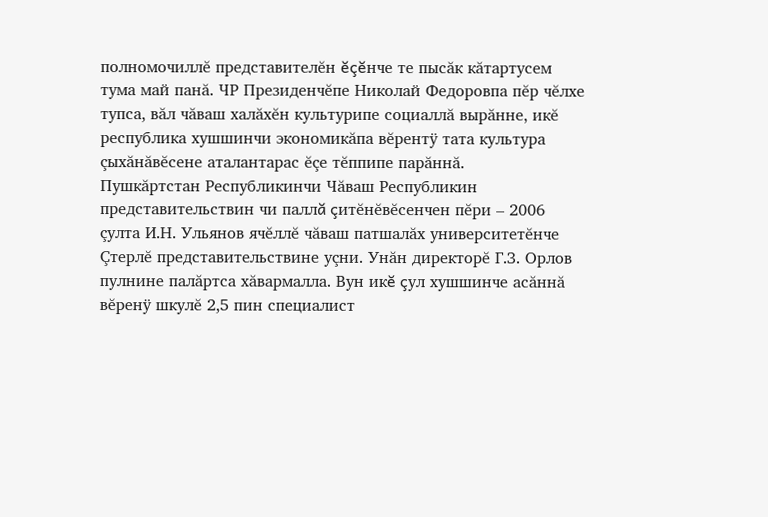полномочиллĕ представителĕн ĕçĕнче те пысăк кăтартусем тума май панă. ЧР Президенчĕпе Николай Федоровпа пĕр чĕлхе тупса, вăл чăваш халăхĕн культурипе социаллă вырăнне‚ икĕ республика хушшинчи экономикăпа вĕрентÿ тата культура çыхăнăвĕсене аталантарас ĕçе тĕппипе парăннă.
Пушкăртстан Республикинчи Чăваш Республикин представительствин чи паллă çитĕнĕвĕсенчен пĕри – 2006 çулта И.Н. Ульянов ячĕллĕ чăваш патшалăх университетĕнче Çтерлĕ представительствине уçни. Унăн директорĕ Г.З. Орлов пулнине палăртса хăвармалла. Вун икĕ çул хушшинче асăннă вĕренÿ шкулĕ 2,5 пин специалист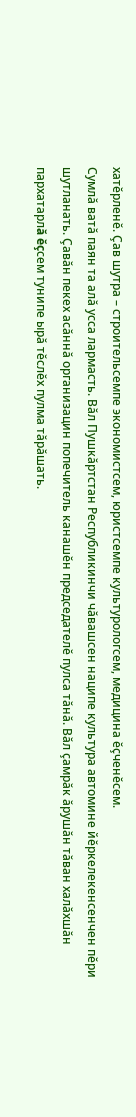хатĕрленĕ. Çав шутра – строительсемпе экономистсем, юристсемпе культурологсем, медицина ĕçченĕсем.
Сумлă ватă паян та алă усса лармасть. Вăл Пушкăртстан Республикинчи чăвашсен наципе культура автомине йĕркелекенсенчен пĕри шутланать. Çавăн пекех асăннă организацин попечитель канашĕн председателĕ пулса тăнă. Вăл çамрăк ăрушăн тăван халăхшăн пархатарлă ĕçсем тунипе ырă тĕслĕх пулма тăрăшать.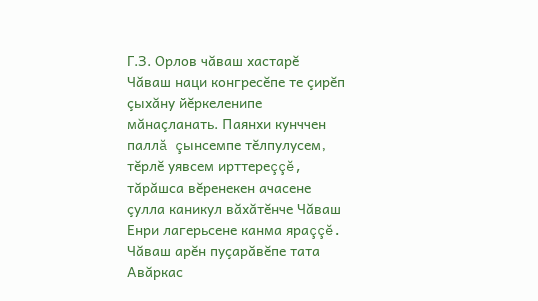Г.З. Орлов чăваш хастарĕ Чăваш наци конгресĕпе те çирĕп çыхăну йĕркеленипе мăнаçланать. Паянхи кунччен паллă çынсемпе тĕлпулусем‚ тĕрлĕ уявсем ирттереççĕ‚ тăрăшса вĕренекен ачасене çулла каникул вăхăтĕнче Чăваш Енри лагерьсене канма яраççĕ. Чăваш арĕн пуçарăвĕпе тата Авăркас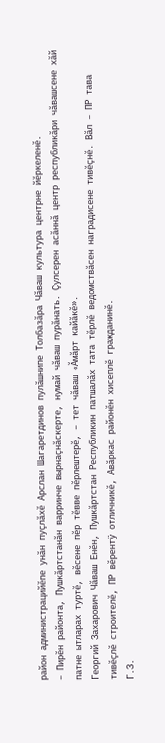район администрацийĕпе унăн пуçлăхĕ Арслан Шагаретдинов пулăшнипе Толбазăра Чăваш культура центрне йĕркеленĕ.
– Пирĕн районта, Пушкăртстанăн варринче вырнаçнăскерте, нумай чăваш пурăнать. Çулсерен асăннă центр республикăри чăвашсене хăй патне ытларах туртĕ, вĕсене пĕр тĕвве пĕрлештерĕ, – тет чăваш «Ăмăрт кайăкĕ».
Георгий Захарович Чăваш Енĕн, Пушкăртстан Республикин патшалăх тата тĕрлĕ ведомствăсен наградисене тивĕçнĕ. Вăл – ПР тава тивĕçлĕ строителĕ‚ ПР вĕрентÿ отличникĕ‚ Авăркас районĕн хисеплĕ гражданинĕ.
Г.З.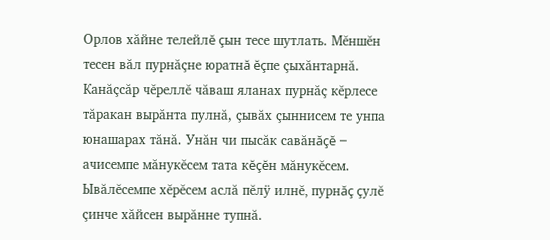Орлов хăйне телейлĕ çын тесе шутлать. Мĕншĕн тесен вăл пурнăçне юратнă ĕçпе çыхăнтарнă. Канăçсăр чĕреллĕ чăваш яланах пурнăç кĕрлесе тăракан вырăнта пулнă, çывăх çыннисем те унпа юнашарах тăнă. Унăн чи пысăк савăнăçĕ – ачисемпе мăнукĕсем тата кĕçĕн мăнукĕсем. Ывăлĕсемпе хĕрĕсем аслă пĕлÿ илнĕ‚ пурнăç çулĕ çинче хăйсен вырăнне тупнă.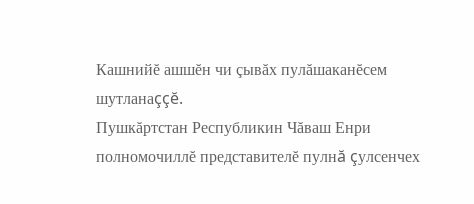Кашнийĕ ашшĕн чи çывăх пулăшаканĕсем шутланаççĕ.
Пушкăртстан Республикин Чăваш Енри полномочиллĕ представителĕ пулнă çулсенчех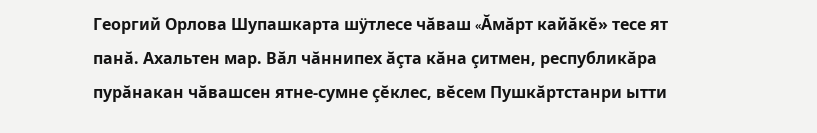Георгий Орлова Шупашкарта шÿтлесе чăваш «Ăмăрт кайăкĕ» тесе ят панă. Ахальтен мар. Вăл чăннипех ăçта кăна çитмен, республикăра пурăнакан чăвашсен ятне-сумне çĕклес, вĕсем Пушкăртстанри ытти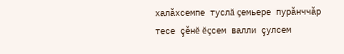халăхсемпе туслă çемьере пурăнччăр тесе çĕнĕ ĕçсем валли çулсем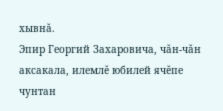хывнă.
Эпир Георгий Захаровича, чăн-чăн аксакала, илемлĕ юбилей ячĕпе чунтан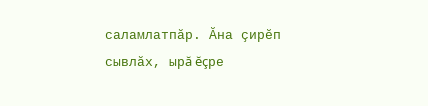саламлатпăр. Ăна çирĕп сывлăх, ырă ĕçре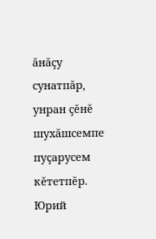ăнăçу сунатпăр, унран çĕнĕ шухăшсемпе пуçарусем кĕтетпĕр.
Юрий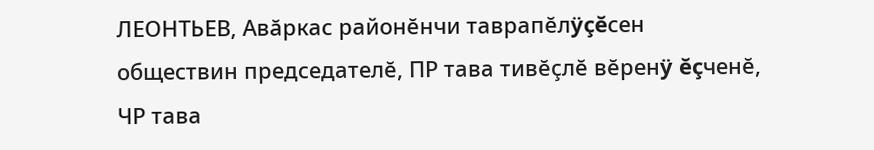ЛЕОНТЬЕВ, Авăркас районĕнчи таврапĕлÿçĕсен обществин председателĕ, ПР тава тивĕçлĕ вĕренÿ ĕçченĕ,
ЧР тава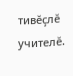тивĕçлĕ учителĕ.